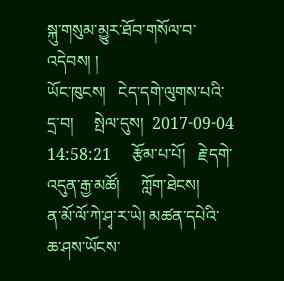སྐུ་གསུམ་མྱུར་ཐོབ་གསོལ་བ་འདེབས། །
ཡོང་ཁུངས།   ངེད་དགེ་ལུགས་པའི་དྲ་བ།     སྤེལ་དུས།  2017-09-04 14:58:21     རྩོམ་པ་པོ།   རྗེ་དགེ་འདུན་རྒྱ་མཚོ།     ཀློག་ཐེངས།
ན་མོ་ལོ་ཀེ་ཤྭ་ར་ཡེ། མཚན་དཔེའི་ཆ་ཤས་ཡོངས་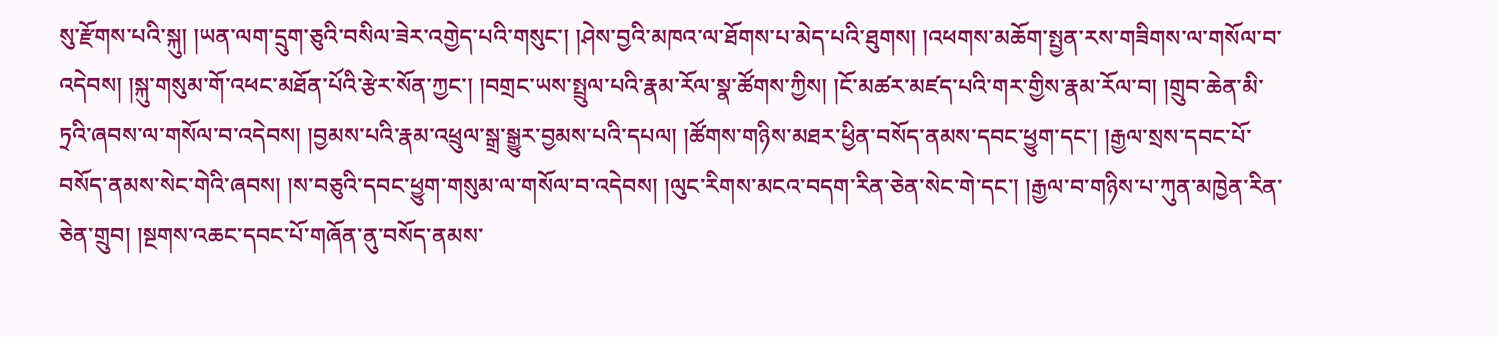སུ་རྫོགས་པའི་སྐུ། །ཡན་ལག་དྲུག་ཅུའི་བསིལ་ཟེར་འགྱེད་པའི་གསུང་། །ཤེས་བྱའི་མཁའ་ལ་ཐོགས་པ་མེད་པའི་ཐུགས། །འཕགས་མཆོག་སྤྱན་རས་གཟིགས་ལ་གསོལ་བ་འདེབས། །སྐུ་གསུམ་གོ་འཕང་མཐོན་པོའི་རྩེར་སོན་ཀྱང་། །བགྲང་ཡས་སྤྲུལ་པའི་རྣམ་རོལ་སྣ་ཚོགས་ཀྱིས། །ངོ་མཚར་མཛད་པའི་གར་གྱིས་རྣམ་རོལ་བ། །གྲུབ་ཆེན་མི་ཏྲའི་ཞབས་ལ་གསོལ་བ་འདེབས། །བྱམས་པའི་རྣམ་འཕྲུལ་སྒྲ་སྒྱུར་བྱམས་པའི་དཔལ། །ཚོགས་གཉིས་མཐར་ཕྱིན་བསོད་ནམས་དབང་ཕྱུག་དང་། །རྒྱལ་སྲས་དབང་པོ་བསོད་ནམས་སེང་གེའི་ཞབས། །ས་བཅུའི་དབང་ཕྱུག་གསུམ་ལ་གསོལ་བ་འདེབས། །ལུང་རིགས་མངའ་བདག་རིན་ཅེན་སེང་གེ་དང་། །རྒྱལ་བ་གཉིས་པ་ཀུན་མཁྱེན་རིན་ཅེན་གྲུབ། །སྔགས་འཆང་དབང་པོ་གཞོན་ནུ་བསོད་ནམས་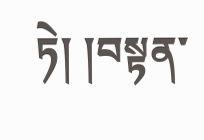ཏེ། །བསྟན་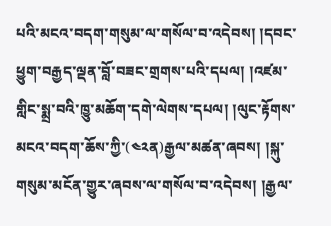པའི་མངའ་བདག་གསུམ་ལ་གསོལ་བ་འདེབས། །དབང་ཕྱུག་བརྒྱད་ལྡན་བློ་བཟང་གྲགས་པའི་དཔལ། །འཛམ་གླིང་སྨྲ་བའི་ཁྱུ་མཆོག་དགེ་ལེགས་དཔལ། །ལུང་རྟོགས་མངའ་བདག་ཆོས་ཀྱི་(༤༢ན)རྒྱལ་མཚན་ཞབས། །སྐུ་གསུམ་མངོན་གྱུར་ཞབས་ལ་གསོལ་བ་འདེབས། །རྒྱལ་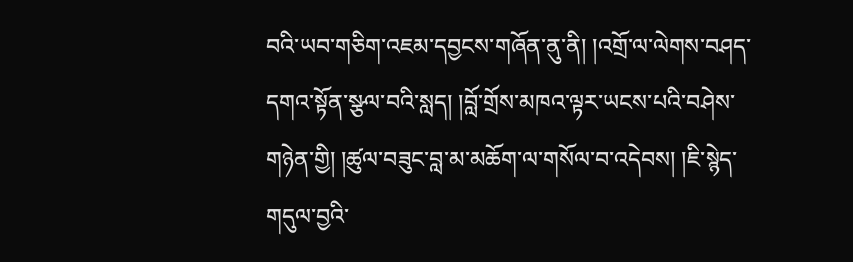བའི་ཡབ་གཅིག་འཇམ་དབྱངས་གཞོན་ནུ་ནི། །འགྲོ་ལ་ལེགས་བཤད་དགའ་སྟོན་སྩལ་བའི་སླད། །བློ་གྲོས་མཁའ་ལྟར་ཡངས་པའི་བཤེས་གཉེན་གྱི། །ཚུལ་བཟུང་བླ་མ་མཆོག་ལ་གསོལ་བ་འདེབས། །ཇི་སྙེད་གདུལ་བྱའི་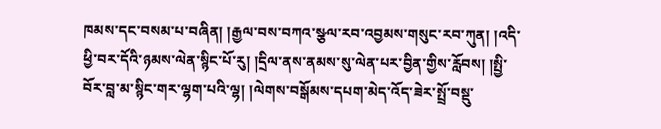ཁམས་དང་བསམ་པ་བཞིན། །རྒྱལ་བས་བཀའ་སྩལ་རབ་འབྱམས་གསུང་རབ་ཀུན། །འདི་ཕྱི་བར་དོའི་ཉམས་ལེན་སྙིང་པོ་རུ། །དྲིལ་ནས་ནམས་སུ་ལེན་པར་བྱིན་གྱིས་རློབས། །སྤྱི་བོར་བླ་མ་སྙིང་གར་ལྷག་པའི་ལྷ། །ལེགས་བསྒོམས་དཔག་མེད་འོད་ཟེར་སྤྲོ་བསྡུ་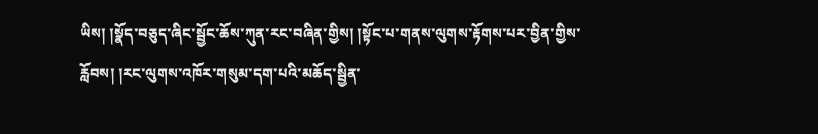ཡིས། །སྣོད་བཅུད་ཞིང་སྦྱོང་ཆོས་ཀུན་རང་བཞིན་གྱིས། །སྟོང་པ་གནས་ལུགས་རྟོགས་པར་བྱིན་གྱིས་རློབས། །རང་ལུགས་འཁོར་གསུམ་དག་པའི་མཆོད་སྦྱིན་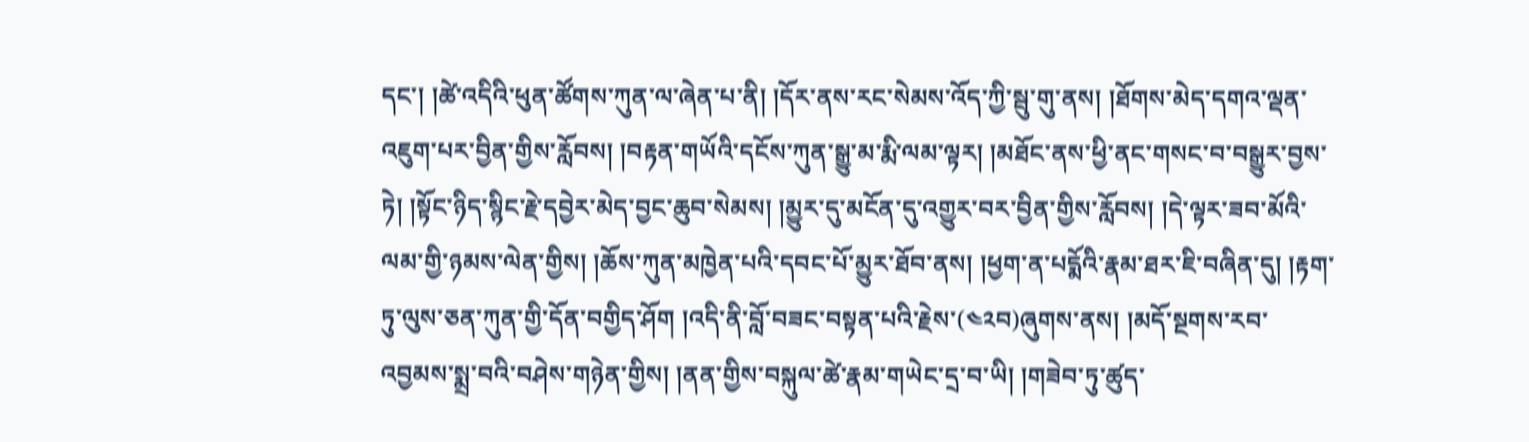དང་། །ཚེ་འདིའི་ཕུན་ཚོགས་ཀུན་ལ་ཞེན་པ་ནི། །དོར་ནས་རང་སེམས་འོད་ཀྱི་སྦུ་གུ་ནས། །ཐོགས་མེད་དགའ་ལྡན་འཇུག་པར་བྱིན་གྱིས་རློབས། །བརྟན་གཡོའི་དངོས་ཀུན་སྒྱུ་མ་རྨི་ལམ་ལྟར། །མཐོང་ནས་ཕྱི་ནང་གསང་བ་བསྒྱུར་བྱས་ཏེ། །སྟོང་ཉིད་སྙིང་རྗེ་དབྱེར་མེད་བྱང་ཆུབ་སེམས། །མྱུར་དུ་མངོན་དུ་འགྱུར་བར་བྱིན་གྱིས་རློབས། །དེ་ལྟར་ཟབ་མོའི་ལམ་གྱི་ཉམས་ལེན་གྱིས། །ཆོས་ཀུན་མཁྱེན་པའི་དབང་པོ་མྱུར་ཐོབ་ནས། །ཕྱག་ན་པདྨོའི་རྣམ་ཐར་ཇི་བཞིན་དུ། །རྟག་ཏུ་ལུས་ཅན་ཀུན་གྱི་དོན་བགྱིད་ཤོག །འདི་ནི་བློ་བཟང་བསྟན་པའི་རྗེས་(༤༢བ)ཞུགས་ནས། །མདོ་སྔགས་རབ་འབྱམས་སྨྲ་བའི་བཤེས་གཉེན་གྱིས། །ནན་གྱིས་བསྐུལ་ཚེ་རྣམ་གཡེང་དྲ་བ་ཡི། །གཟེབ་ཏུ་ཚུད་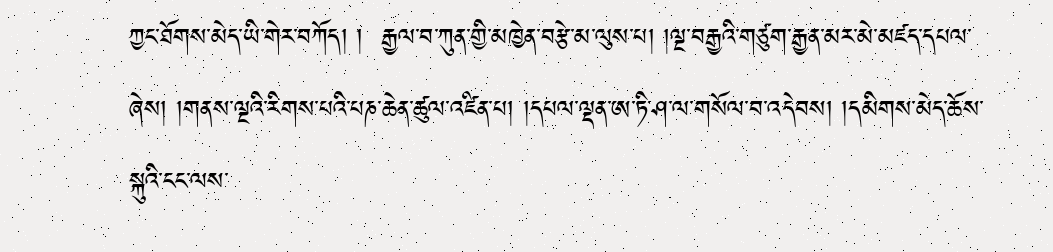ཀྱང་ཐོགས་མེད་ཡི་གེར་བཀོད། །  རྒྱལ་བ་ཀུན་གྱི་མཁྱེན་བརྩེ་མ་ལུས་པ། །ལྔ་བརྒྱའི་གཙུག་རྒྱན་མར་མེ་མཛད་དཔལ་ཞེས། །གནས་ལྔའི་རིགས་པའི་པཎ་ཆེན་ཚུལ་འཛིན་པ། །དཔལ་ལྡན་ཨ་ཏི་ཤ་ལ་གསོལ་བ་འདེབས། །དམིགས་མེད་ཆོས་སྐུའི་ངང་ལས་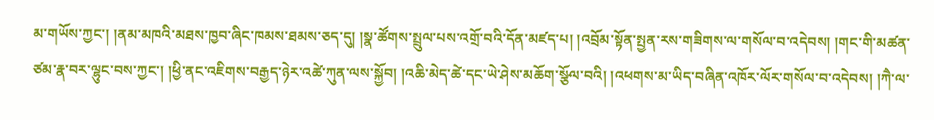མ་གཡོས་ཀྱང་། །ནམ་མཁའི་མཐས་ཁྱབ་ཞིང་ཁམས་ཐམས་ཅད་དུ། །སྣ་ཚོགས་སྤྲུལ་པས་འགྲོ་བའི་དོན་མཛད་པ། །འབྲོམ་སྟོན་སྤྱན་རས་གཟིགས་ལ་གསོལ་བ་འདེབས། །གང་གི་མཚན་ཙམ་རྣ་བར་ལྷུང་བས་ཀྱང་། །ཕྱི་ནང་འཇིགས་བརྒྱད་ཉེར་འཚེ་ཀུན་ལས་སྐྱོབ། །འཆི་མེད་ཚེ་དང་ཡེ་ཤེས་མཆོག་སྩོལ་བའི། །འཕགས་མ་ཡིད་བཞིན་འཁོར་ལོར་གསོལ་བ་འདེབས། །ཀཻ་ལ་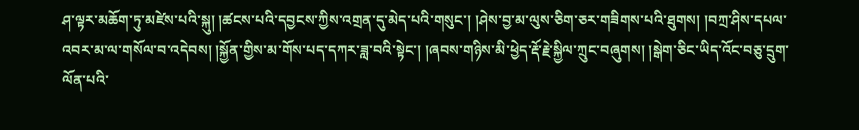ཤ་ལྟར་མཆོག་ཏུ་མཛེས་པའི་སྐུ། །ཚངས་པའི་དབྱངས་ཀྱིས་འགྲན་དུ་མེད་པའི་གསུང་། །ཤེས་བྱ་མ་ལུས་ཅིག་ཅར་གཟིགས་པའི་ཐུགས། །བཀྲ་ཤིས་དཔལ་འབར་མ་ལ་གསོལ་བ་འདེབས། །སྐྱོན་གྱིས་མ་གོས་པད་དཀར་ཟླ་བའི་སྟེང་། །ཞབས་གཉིས་མི་ཕྱེད་རྡོ་རྗེ་སྐྱིལ་ཀྲུང་བཞུགས། །སྒེག་ཅིང་ཡིད་འོང་བཅུ་དྲུག་ལོན་པའི་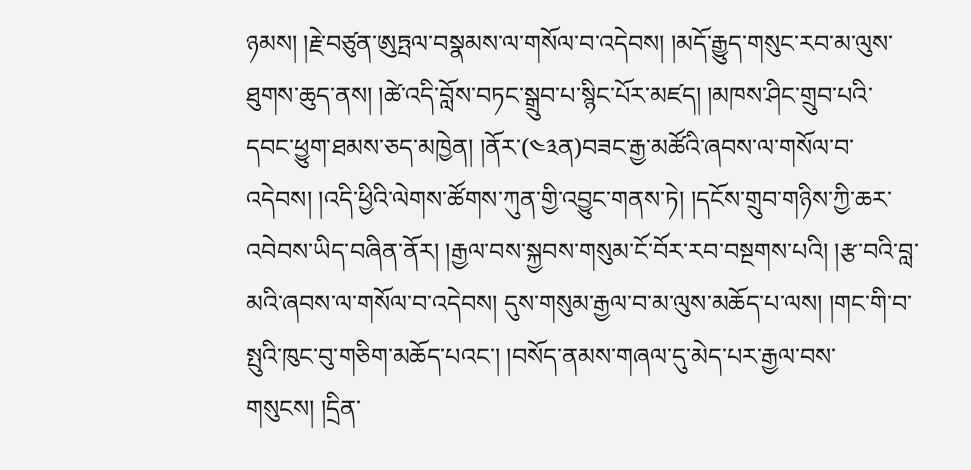ཉམས། །རྗེ་བཙུན་ཨུཏྤལ་བསྣམས་ལ་གསོལ་བ་འདེབས། །མདོ་རྒྱུད་གསུང་རབ་མ་ལུས་ཐུགས་ཆུད་ནས། །ཚེ་འདི་བློས་བཏང་སྒྲུབ་པ་སྙིང་པོར་མཛད། །མཁས་ཤིང་གྲུབ་པའི་དབང་ཕྱུག་ཐམས་ཅད་མཁྱེན། །ནོར་(༤༣ན)བཟང་རྒྱ་མཚོའི་ཞབས་ལ་གསོལ་བ་འདེབས། །འདི་ཕྱིའི་ལེགས་ཚོགས་ཀུན་གྱི་འབྱུང་གནས་ཏེ། །དངོས་གྲུབ་གཉིས་ཀྱི་ཆར་འབེབས་ཡིད་བཞིན་ནོར། །རྒྱལ་བས་སྐྱབས་གསུམ་ངོ་བོར་རབ་བསྔགས་པའི། །རྩ་བའི་བླ་མའི་ཞབས་ལ་གསོལ་བ་འདེབས། དུས་གསུམ་རྒྱལ་བ་མ་ལུས་མཆོད་པ་ལས། །གང་གི་བ་སྤུའི་ཁུང་བུ་གཅིག་མཆོད་པའང་། །བསོད་ནམས་གཞལ་དུ་མེད་པར་རྒྱལ་བས་གསུངས། །དྲིན་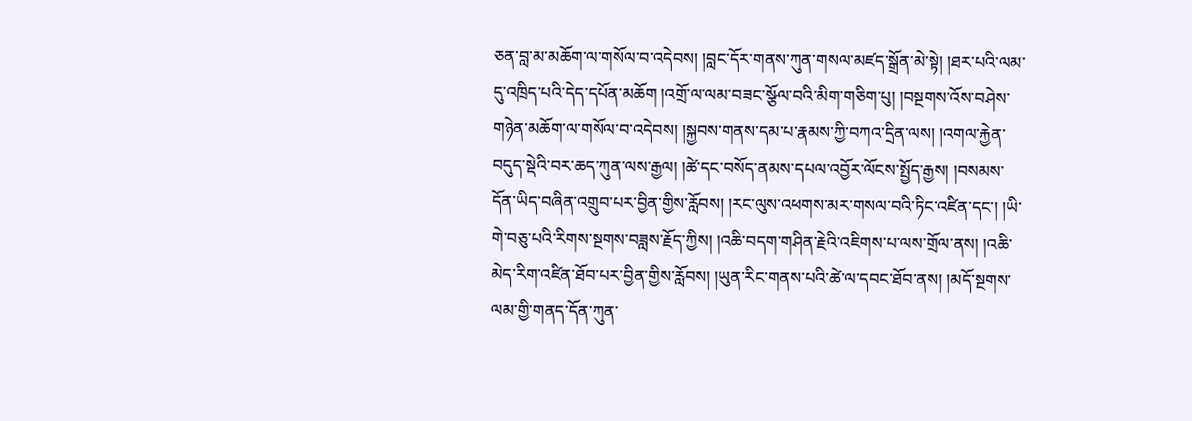ཅན་བླ་མ་མཆོག་ལ་གསོལ་བ་འདེབས། །བླང་དོར་གནས་ཀུན་གསལ་མཛད་སྒྲོན་མེ་སྟེ། །ཐར་པའི་ལམ་དུ་འཁྲིད་པའི་དེད་དཔོན་མཆོག །འགྲོ་ལ་ལམ་བཟང་སྩོལ་བའི་མིག་གཅིག་པུ། །བསྔགས་འོས་བཤེས་གཉེན་མཆོག་ལ་གསོལ་བ་འདེབས། །སྐྱབས་གནས་དམ་པ་རྣམས་ཀྱི་བཀའ་དྲིན་ལས། །འགལ་རྐྱེན་བདུད་སྡེའི་བར་ཆད་ཀུན་ལས་རྒྱལ། །ཚེ་དང་བསོད་ནམས་དཔལ་འབྱོར་ལོངས་སྤྱོད་རྒྱས། །བསམས་དོན་ཡིད་བཞིན་འགྲུབ་པར་བྱིན་གྱིས་རློབས། །རང་ལུས་འཕགས་མར་གསལ་བའི་ཏིང་འཛིན་དང་། །ཡི་གེ་བཅུ་པའི་རིགས་སྔགས་བཟླས་རྗོད་ཀྱིས། །འཆི་བདག་གཤིན་རྗེའི་འཇིགས་པ་ལས་གྲོལ་ནས། །འཆི་མེད་རིག་འཛིན་ཐོབ་པར་བྱིན་གྱིས་རློབས། །ཡུན་རིང་གནས་པའི་ཚེ་ལ་དབང་ཐོབ་ནས། །མདོ་སྔགས་ལམ་གྱི་གནད་དོན་ཀུན་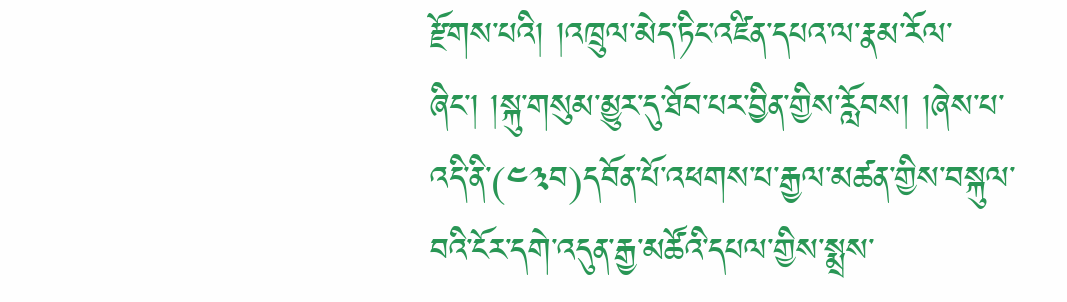རྫོགས་པའི། །འཁྲུལ་མེད་ཏིང་འཛིན་དཔའ་ལ་རྣམ་རོལ་ཞིང་། །སྐུ་གསུམ་མྱུར་དུ་ཐོབ་པར་བྱིན་གྱིས་རློབས། །ཞེས་པ་འདི་ནི་(༤༣བ)དབོན་པོ་འཕགས་པ་རྒྱལ་མཚན་གྱིས་བསྐུལ་བའི་ངོར་དགེ་འདུན་རྒྱ་མཚོའི་དཔལ་གྱིས་སྨྲས་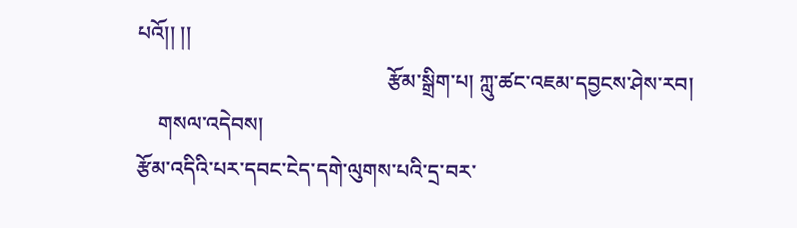པའོ།། །།
                                                རྩོམ་སྒྲིག་པ། ཀླུ་ཚང་འཇམ་དབྱངས་ཤེས་རབ།
    གསལ་འདེབས།
རྩོམ་འདིའི་པར་དབང་ངེད་དགེ་ལུགས་པའི་དྲ་བར་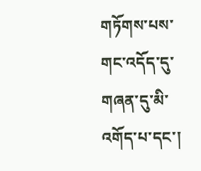གཏོགས་པས་གང་འདོད་དུ་གཞན་དུ་མི་འགོད་པ་དང་།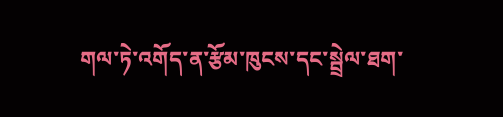གལ་ཏེ་འགོད་ན་རྩོམ་ཁུངས་དང་སྦྲེལ་ཐག་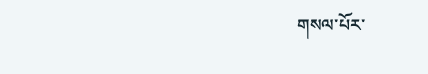གསལ་པོར་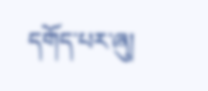དགོད་པར་ཞུ།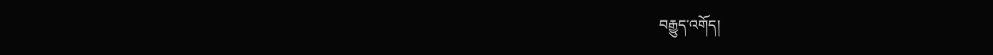བརྒྱུད་འགོད།